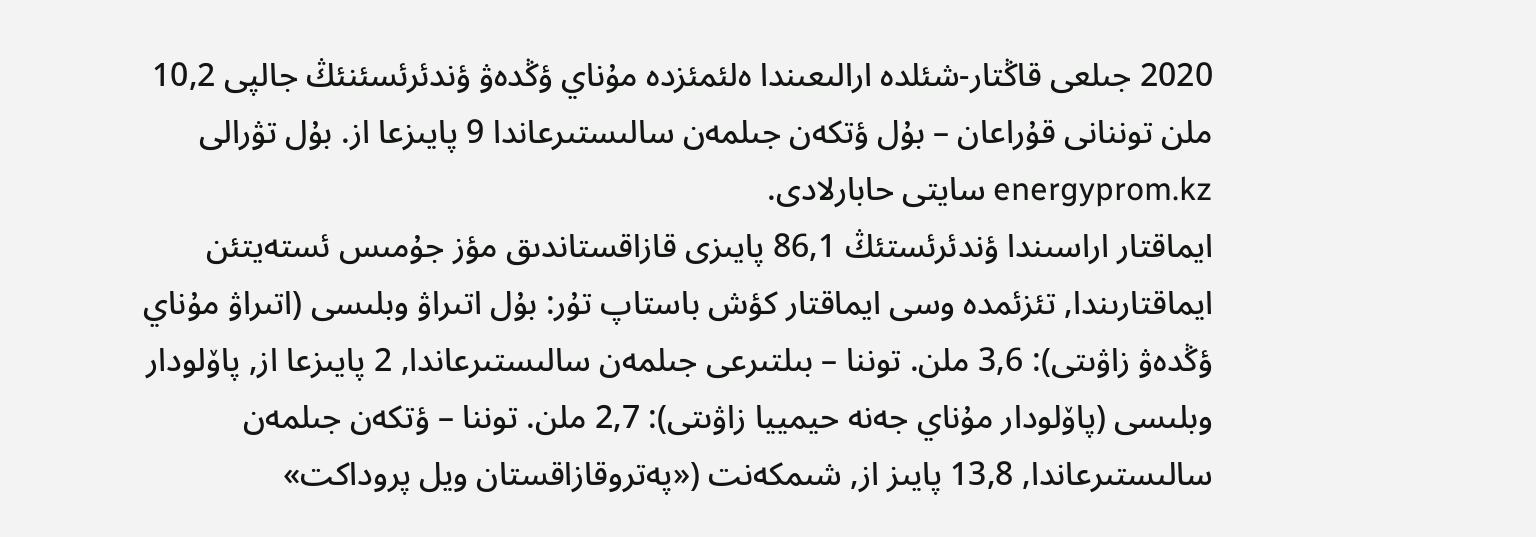2020 جىلعى قاڭتار-شئلدە ارالىعىندا ەلئمئزدە مۇناي ؤڭدەۋ ؤندئرئسئنئڭ جالپى 10,2 ملن توننانى قۇراعان – بۇل ؤتكەن جىلمەن سالىستىرعاندا 9 پايىزعا از. بۇل تۋرالى energyprom.kz سايتى حابارلادى.
ايماقتار اراسىندا ؤندئرئستئڭ 86,1 پايىزى قازاقستاندىق مؤز جۇمىس ئستەيتئن ايماقتارىندا, تئزئمدە وسى ايماقتار كؤش باستاپ تۇر: بۇل اتىراۋ وبلىسى (اتىراۋ مۇناي ؤڭدەۋ زاۋىتى): 3,6 ملن. توننا – بىلتىرعى جىلمەن سالىستىرعاندا, 2 پايىزعا از, پاۆلودار وبلىسى (پاۆلودار مۇناي جەنە حيمييا زاۋىتى): 2,7 ملن. توننا – ؤتكەن جىلمەن سالىستىرعاندا, 13,8 پايىز از, شىمكەنت («پەتروقازاقستان ويل پروداكت»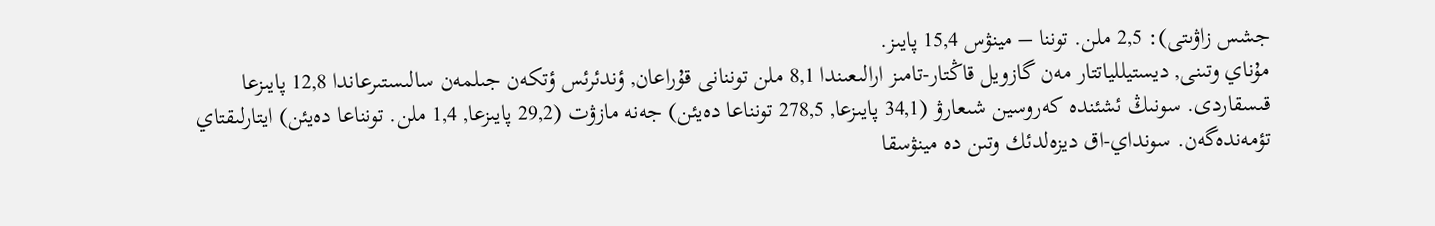جشس زاۋىتى): 2,5 ملن. توننا – مينۋس 15,4 پايىز.
مۇناي وتىنى, ديستيللياتتار مەن گازويل قاڭتار-تامىز ارالىعىندا 8,1 ملن توننانى قۇراعان, ؤندئرئس ؤتكەن جىلمەن سالىستىرعاندا 12,8 پايىزعا قىسقاردى. سونىڭ ئشئندە كەروسين شىعارۋ (34,1 پايىزعا, 278,5 تونناعا دەيئن) جەنە مازۋت (29,2 پايىزعا, 1,4 ملن. تونناعا دەيئن) ايتارلىقتاي تؤمەندەگەن. سونداي-اق ديزەلدئك وتىن دە مينۋسقا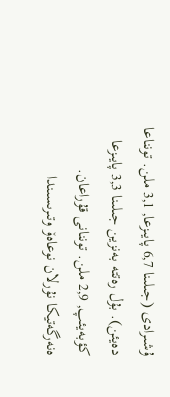ۇشىرادى (جىلىنا 6,7 پايىزعا, 3,1 ملن. تونناعا دەيئن). بۇل رەتتە بەنزين جىلىنا 3,3 پايىزعا كؤبەيئپ, 2,9 ملن. توننانى قۇراعان.
ەنەرگەتيكا نۇرلان نوعاەۆ وتىرىسىندا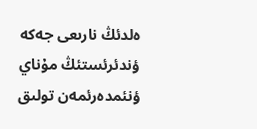ەلدئڭ نارىعى جەكە ؤندئرئستئڭ مۇناي ؤنئمدەرئمەن تولىق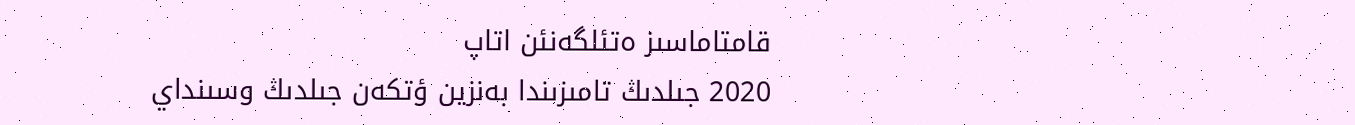قامتاماسىز ەتئلگەنئن اتاپ
2020 جىلدىڭ تامىزىندا بەنزين ؤتكەن جىلدىڭ وسىنداي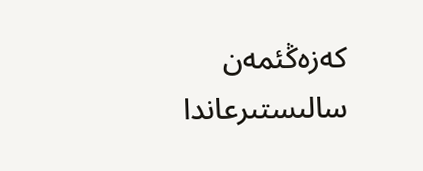كەزەڭئمەن سالىستىرعاندا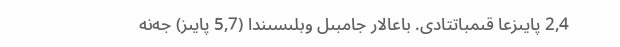2,4 پايىزعا قىمباتتادى. باعالار جامبىل وبلىسىندا (5,7 پايىز) جەنە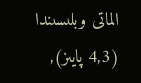الماتى وبلىسىندا (4,3 پايىز),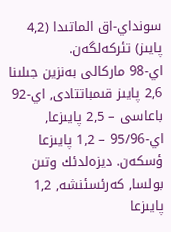سونداي-اق الماتىدا (4,2 پايىز) تئركەلگەن.
اي-98 ماركالى بەنزين جىلىنا 2,6 پايىز قىمباتتادى, اي-92 باعاسى – 2,5 پايىزعا, اي-95/96 – 1,2 پايىزعا ؤسكەن. ديزەلدئك وتىن بولسا, كەرئسئنشە, 1,2 پايىزعا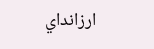ارزانداي